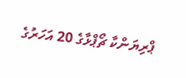ޕްރިޔަންކާ ޗޯޕްޅާގެ 20 އަހަރުގެ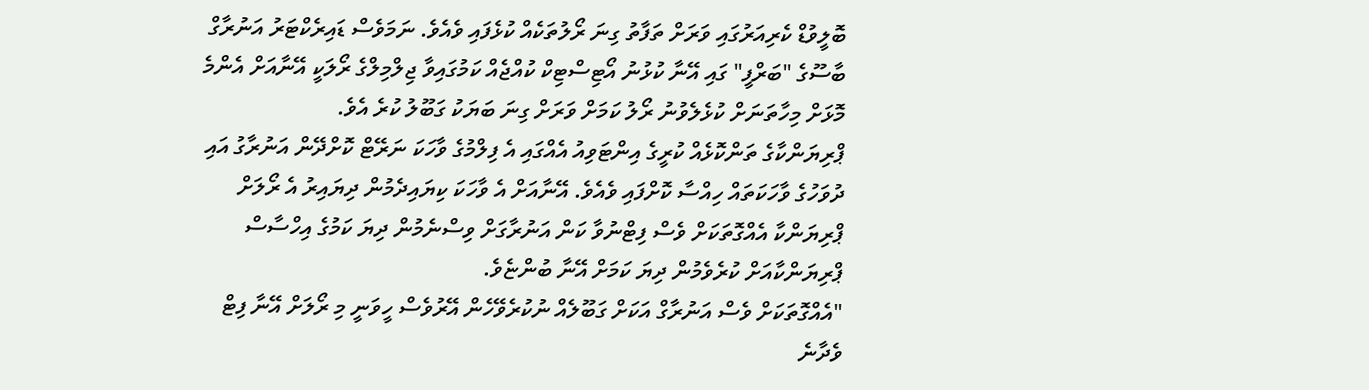ބޮލީވުޑް ކެރިއަރުގައި ވަރަށް ތަފާތު ގިނަ ރޯލުތަކެއް ކުޅެފައި ވެއެވެ. ނަމަވެސް ޑައިރެކްޓަރު އަނުރާގް ބާސޫގެ "ބަރްފީ" ގައި އޭނާ ކުޅުނު އޯޓިސްޓިކް ކުއްޖެއް ކަމުގައިވާ ޖިލްމިލްގެ ރޯލަކީ އޭނާއަށް އެންމެ މޮޅަށް މިހާތަނަށް ކުޅެލެވުނު ރޯލު ކަމަށް ވަރަށް ގިނަ ބަޔަކު ގަބޫލު ކުރެ އެވެ.
ޕްރިޔަންކާގެ ތަންކޮޅެއް ކުރީގެ އިންޓަވިއު އެއްގައި އެ ފިލްމުގެ ވާހަކަ ނަރޭޓް ކޮށްދޭން އަނުރާގު އައި ދުވަހުގެ ވާހަކަތައް ހިއްސާ ކޮށްފައި ވެއެވެ. އޭނާއަށް އެ ވާހަކަ ކިޔައިދެމުން ދިޔައިރު އެ ރޯލަށް ޕްރިޔަންކާ އެއްގޮތަކަށް ވެސް ފިޓްނުވާ ކަން އަނުރާގަށް ވިސްނެމުން ދިޔަ ކަމުގެ އިހްސާސް ޕްރިޔަންކާއަށް ކުރެވެމުން ދިޔަ ކަމަށް އޭނާ ބުންޏެވެ.
"އެއްގޮތަކަށް ވެސް އަނުރާގް އަކަށް ގަބޫލެއް ނުކުރެވޭހެން އޭރުވެސް ހީވަނީ މި ރޯލަށް އޭނާ ފިޓް ވެދާނެ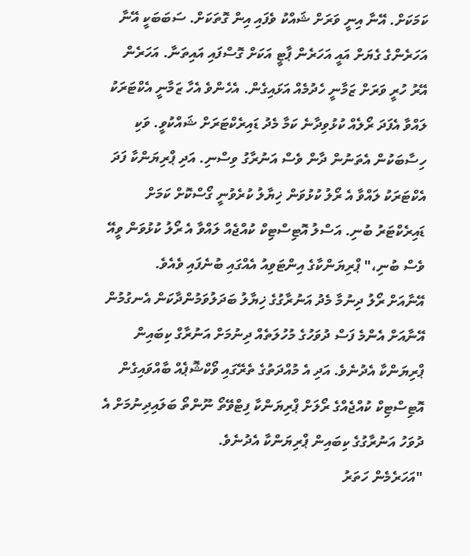ކަމަކަށް. އޭނާ އިނީ ވަރަށް ޝައްކު ވެފައި އިން ގޮތަކަށް. ސަބަބަކީ އޭނާ އަހަރެންގެ ގެޔަށް އައީ އަހަރެން ޕާޓީ އަކަށް ގޮސްފައި އައިތަނާ. އަހަރެން އޭރު ހުރީ ވަރަށް ޒަމާނީ ހެދުމެއް އަޅައިގެން. އެހެންވެ އެހާ ޒަމާނީ އެކްޓަރަކު ލައްވާ އެފަދަ ރޯލެއް ކުޅުވިދާނެ ކަމާ މެދު ޑައިރެކްޓަރަށް ޝައްކުވީ. ވަކި ހިސާބަކުން އެތަނުން ދާން ވެސް އަނުރާގު ވިސްނި. އަދި ޕްރިޔަންކާ ފަދަ އެކްޓަރަކު ލައްވާ އެ ރޯލު ކުޅުވަން ޚިޔާލު ކުރެވުނީ ގޯސްކޮށް ކަމަށް ޑައިރެކްޓަރު ބުނި. އަސްލު އޮޓިސްޓިކް ކުއްޖެއް ލައްވާ އެ ރޯލު ކުޅުވަން ވީއޭ ވެސް ބުނި،" ޕްރިޔަންކާގެ އިންޓަވިއު އެއްގައި ބުނެފައި ވެއެވެ.
އޭނާއަށް ރޯލު ދިނުމާ މެދު އަނުރާގުގެ ޚިޔާލު ބަދަލުވަމުންދާކަން އެނގުމުން އޭނާއަށް އެންމެ ފަސް ދުވަހުގެ މުހުލަތެއް ދިނުމަށް އަނުރާގް ކިބައިން ޕްރިޔަންކާ އެދުނެވެ. އަދި އެ މުއްދަތުގެ ތެރޭގައި ވޯކްޝޮޕެއް ބާއްވައިގެން އޮޓިސްޓިކް ކުއްޖެއްގެ ރޯލަށް ޕްރިޔަންކާ ފިޓްވޭތޯ ނޫންތޯ ބަލައިދިނުމަށް އެ ދުވަހު އަނުރާގުގެ ކިބައިން ޕްރިޔަންކާ އެދުނެވެ.
"އަހަރެމެން ހަތަރު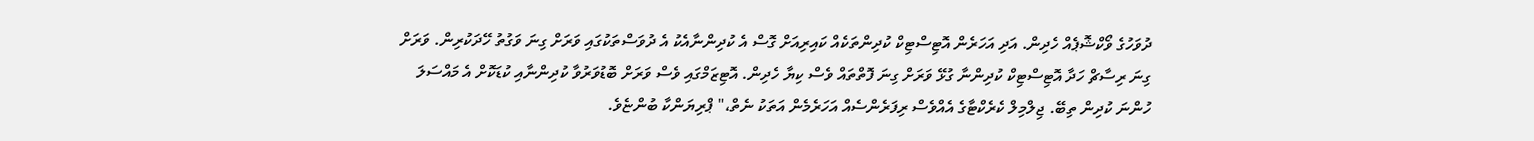ދުވަހުގެ ވޯކްޝޮޕެއް ހެދިން. އަދި އަހަރެން އޮޓިސްޓިކް ކުދިންތަކެއް ކައިރިއަށް ގޮސް އެ ކުދިންނާއެކު އެ ދުވަސްތަކުގައި ވަރަށް ގިނަ ވަގުތު ހޭދަކުރިން. ވަރަށް ގިނަ ރިސާޗް ހަދާ އޮޓިސްޓިކް ކުދިންނާ ގުޅޭ ވަރަށް ގިނަ ފޮތްތައް ވެސް ކިޔާ ހެދިން. އޮޓިޒަމްގައި ވެސް ވަރަށް ބޮޑުވަރުވާ ކުދިންނާއި ކުޑަކޮށް އެ މައްސަލަ ހުންނަ ކުދިން ތިބޭ. ޖިލްމިލް ކެރެކްޓާގެ އެއްވެސް ރިފަރެންސެއް އަހަރެމެން އަތަކު ނެތް،" ޕްރިޔަންކާ ބުންޏެވެ.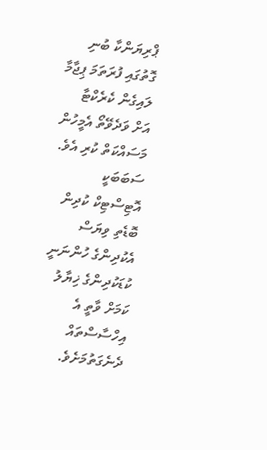ޕްރިޔަންކާ ބުނި ގޮތުގައި ފުރަތަމަ ޕިޖާމާ ލައިގެން ކެރެކްޓާ އަށް ވަދެވޭތޯ އެމީހުން މަސައްކަތް ކުރި އެވެ. ސަބަބަކީ އޮޓިސްޓިކް ކުދިން ބޮޑެތި ވިޔަސް އެކުދިންގެ ހުންނަނީ ކުޑަކުދިންގެ ޚިޔާލު ކަމަށް ވާތީ އެ އިހްސާސްތައް ދެނެގަތުމަށެވެ.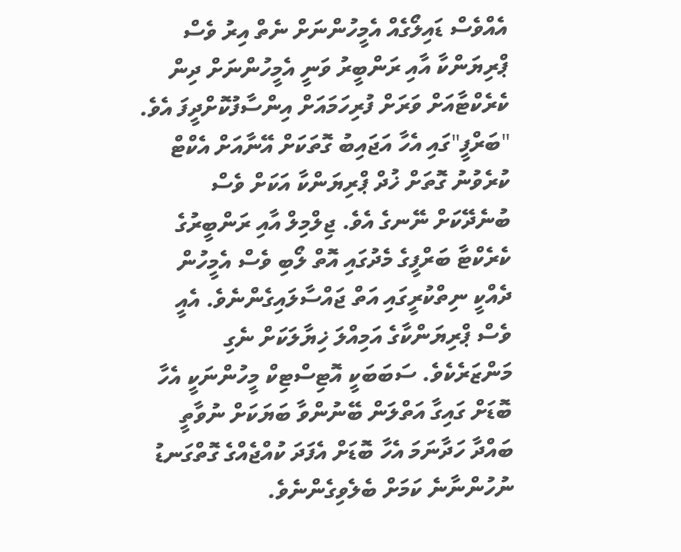އެއްވެސް ޑައިލޯގެއް އެމީހުންނަށް ނެތް އިރު ވެސް ޕްރިޔަންކާ އާއި ރަންބީރު ވަނީ އެމީހުންނަށް ދިން ކެރެކްޓާއަށް ވަރަށް ފުރިހަމައަށް އިންސާފުކޮށްދީފަ އެވެ.
"ބަރްފީ"ގައި އެހާ އަޖައިބު ގޮތަކަށް އޭނާއަށް އެކްޓް ކުރެވުނު ގޮތަށް ޚުދް ޕްރިޔަންކާ އަކަށް ވެސް ބުނެދޭކަށް ނޭނގެ އެވެ. ޖިލްމިލް އާއި ރަންބީރުގެ ކެރެކްޓާ ބަރްފީގެ މެދުގައި އޮތް ލޯބި ވެސް އެމީހުން ދެއްކީ ނިތްކުރީގައި އަތް ޖައްސާލައިގެންނެވެ. އެއީ ވެސް ޕްރިޔަންކާގެ އަމިއްލަ ޚިޔާލަކަށް ނެގި މަންޒަރެކެވެ. ސަބަބަކީ އޮޓިސްޓިކް މީހުންނަކީ އެހާ ބޮޑަށް ގައިގާ އަތްލަން ބޭނުންވާ ބަޔަކަށް ނުވާތީ ބައްދާ ހަދާނަމަ އެހާ ބޮޑަށް އެފަދަ ކުއްޖެއްގެ ގޮތްގަނޑު ނުހުންނާނެ ކަމަށް ބެލެވިގެންނެވެ.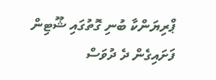ޕްރިޔަންކާ ބުނި ގޮތުގައި ޝޫޓިން ފަށައިގެން ދެ ދުވަސް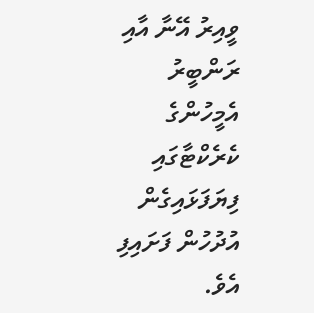ވީއިރު އޭނާ އާއި ރަންބީރު އެމީހުންގެ ކެރެކްޓާގައި ފިޔަފަޅައިގެން އުދުހުން ފަށައިފި އެވެ.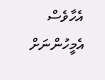އެހާވެސް އެމީހުންނަށް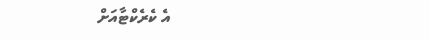އެ ކެރެކްޓާއަށް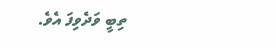ތިބީ ވަދެވިފަ އެވެ.